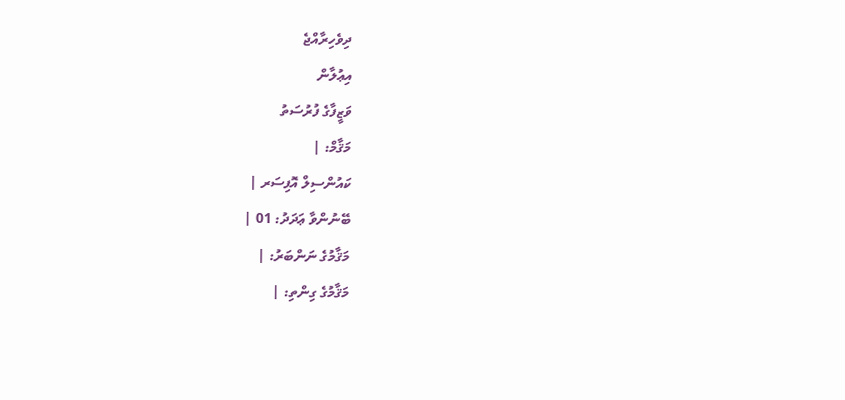ދިވެހިރާއްޖެ
އިޢުލާން
ވަޒީފާގެ ފުރުސަތު
މަޤާމް: |
ކައުންސިލް އޮފިސަރ |
ބޭނުންވާ ޢަދަދު: 01 |
މަޤާމުގެ ނަންބަރު: |
މަޤާމުގެ ގިންތި: |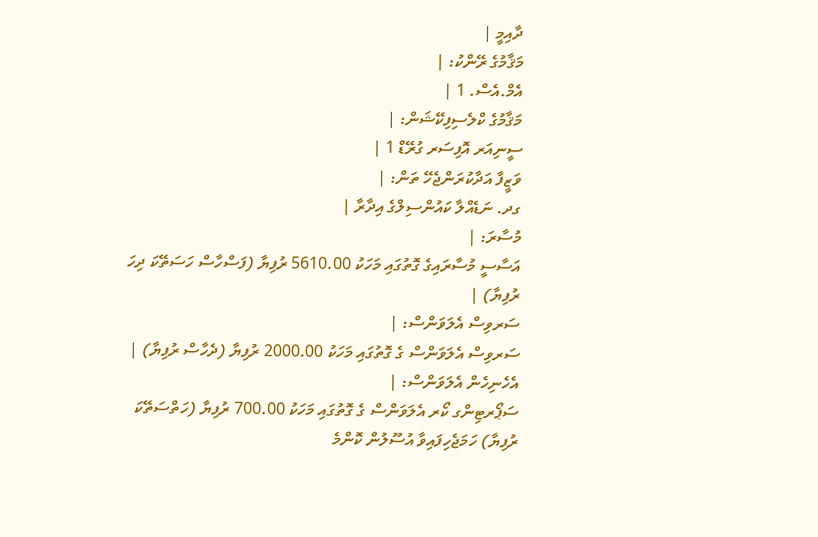ދާއިމީ |
މަޤާމުގެ ރޭންކު: |
އެމް.އެސް. 1 |
މަޤާމުގެ ކްލެސިފިކޭޝަން: |
ސީނިއަރ އޮފިސަރ ގުރޭޑް 1 |
ވަޒީފާ އަދާކުރަންޖެހޭ ތަން: |
ގދ. ނަޑެއްލާ ކައުންސިލްގެ އިދާރާ |
މުސާރަ: |
އަސާސީ މުސާރައިގެ ގޮތުގައި މަހަކު 5610.00 ރުފިޔާ (ފަސްހާސް ހަސަތޭކަ ދިހަ ރުފިޔާ) |
ސަރވިސް އެލަވަންސް: |
ސަރވިސް އެލަވަންސް ގެ ގޮތުގައި މަހަކު 2000.00 ރުފިޔާ (ދެހާސް ރުފިޔާ) |
އެހެނިހެން އެލަވަންސް: |
ސަޕޯރޓިންގ ކޯރ އެލަވަންސް ގެ ގޮތުގައި މަހަކު 700.00 ރުފިޔާ (ހަތްސަތޭކަ ރުފިޔާ) ހަމަޖެހިފައިވާ އުސޫލުން ކޮންމެ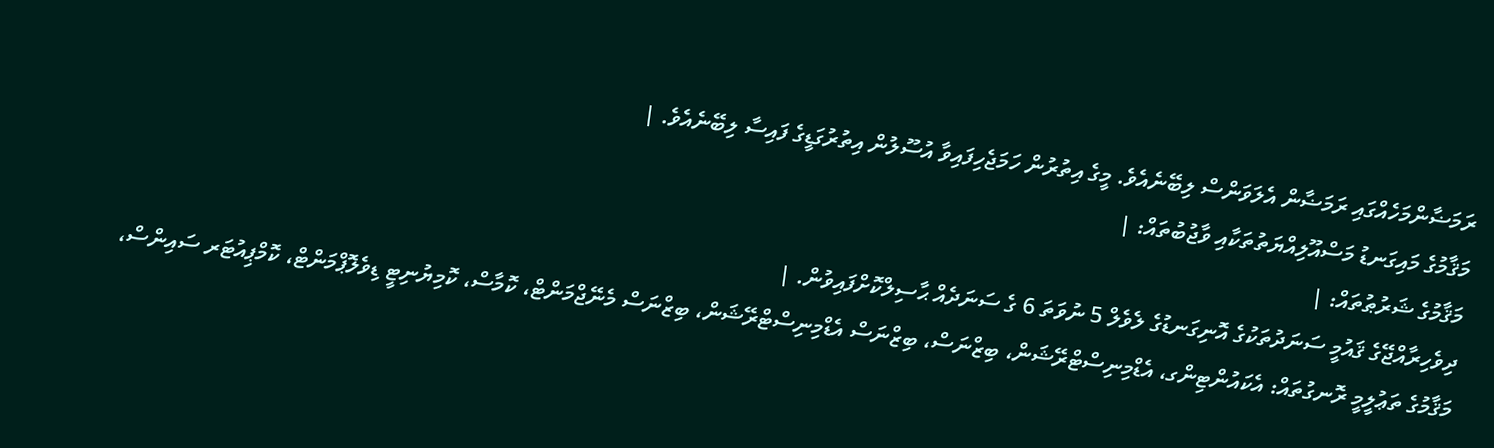ރަމަޟާންމަހެއްގައި ރަމަޟާން އެލަވަންސް ލިބޭނެއެވެ. މީގެ އިތުރުން ހަމަޖެހިފައިވާ އުސޫލުން އިތުރުގަޑީގެ ފައިސާ ލިބޭނެއެވެ. |
މަޤާމުގެ މައިގަނޑު މަސްއޫލިއްޔަތުތަކާއި ވާޖުބުތައް: |
މަޤާމުގެ ޝަރުޠުތައް: |
ދިވެހިރާއްޖޭގެ ޤައުމީ ސަނަދުތަކުގެ އޮނިގަނޑުގެ ލެވެލް 5 ނުވަތަ 6 ގެ ސަނަދެއް ޙާސިލްކޮށްފައިވުން. |
މަޤާމުގެ ތަޢުލީމީ ރޮނގުތައް: އެކައުންޓިންގ، އެޑްމިނިސްޓްރޭޝަން، ބިޒްނަސް، ބިޒްނަސް އެޑްމިނިސްޓްރޭޝަން، ބިޒްނަސް މެނޭޖްމަންޓް، ކޮމާސް، ކޮމިޔުނިޓީ ޑިވެލޮޕްމަންޓް، ކޮމްޕިއުޓަރ ސައިންސް،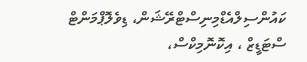ކައުންސިލްއެޑްމިނިސްޓްރޭޝަން، ޑިވެލޮޕްމަންޓް ސްޓަޑީޒް ، އިކޮނޮމިކްސް،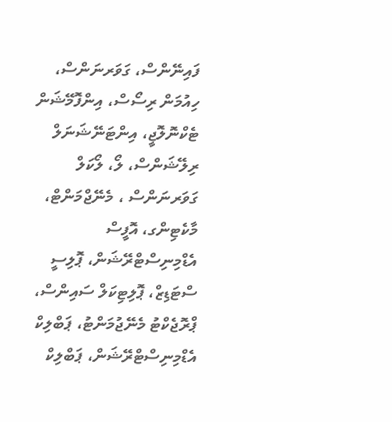ފައިނޭންސް، ގަވަރނަންސް، ހިއުމަން ރިސޯސް، އިންފޮމޭޝަން ޓެކްނޮލޮޖީ، އިންޓަނޭޝަނަލް ރިލޭޝަންސް، ލޯ، ލޯކަލް ގަވަރނަންސް ، މެނޭޖްމަންޓް، މާކެޓިންގ، އޮފީސް އެޑްމިނިސްޓްރޭޝަން، ޕޮލިސީ ސްޓަޑިޒް، ޕޮލިޓިކަލް ސައިންސް، ޕްރޮޖެކްޓު މެނޭޖުމަންޓު، ޕަބްލިކް އެޑްމިނިސްޓްރޭޝަން، ޕަބްލިކް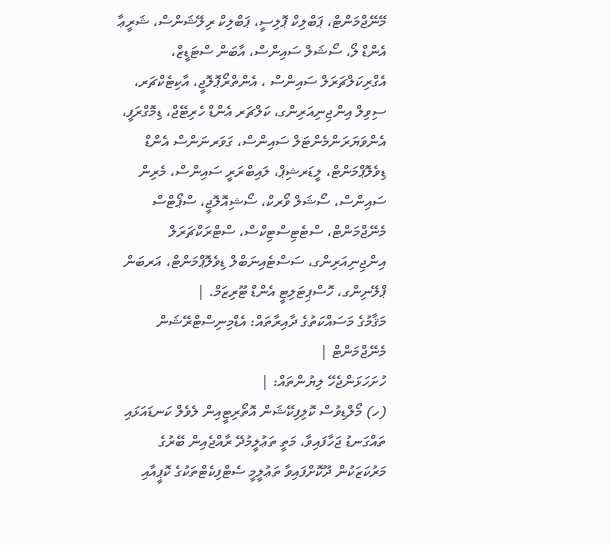މޭނޭޖްމަންޓް، ޕަބްލިކް ޕޮލިސީ، ޕަބްލިކް ރިލޭޝަންސް، ޝަރީޢާ އެންޑް ލޯ، ސޯޝަލް ސައިންސް، އާބަން ސްޓަޑީޒް، އެގްރިކަލްޗަރަލް ސައިންސް ، އެންތްރޯޕޮލޮޖީ، އާކިޓެކްޗަރ، ސިވިލް އިންޖިނިއަރިންގ، ކަލްޗަރ އެންޑް ހެރިޓޭޖް، ޑިމޮގްރަފީ، އެންވަޔަރަންމެންޓަލް ސައިންސް، ގަވަރނަންސް އެންޑް ޑިވެލޮޕްމަންޓް، ލީޑަރޝިޕް، ލައިބްރަރީ ސައިންސް، މެރިން ސައިންސް، ސޯޝަލް ވޯރކް، ސޯޝިއޮލޮޖީ، ސްޕޯޓްސް މެނޭޖްމަންޓް، ސްޓެޓިސްޓިކްސް، ސްޓްރަކްޗަރަލް އިންޖިނިއަރިންގ، ސަސްޓެއިނަބްލް ޑިވެލޮޕްމަންޓް، އަރބަން ޕްލޭނިންގ، ހޮސްޕިޓަލިޓީ އެންޑް ޓޫރިޒަމް. |
މަޤާމުގެ މަސައްކަތުގެ ދާއިރާތައް: އެޑްމިނިސްޓްރޭޝަން މެނޭޖްމަންޓް |
ހުށަހަޅަންޖެހޭ ލިޔުންތައް: |
(ހ) މޯލްޑިވުސް ކޮލިފިކޭޝަން އޮތޯރިޓީއިން ލެވެލް ކަނޑައަޅައި ތައްގަނޑު ޖަހާފައިވާ، މަތީ ތަޢުލީމުދޭ ރާއްޖެއިން ބޭރުގެ މަރުކަޒަކުން ދޫކޮށްފައިވާ ތަޢުލީމީ ސެޓްފިކެޓްތަކުގެ ކޮޕީއާއި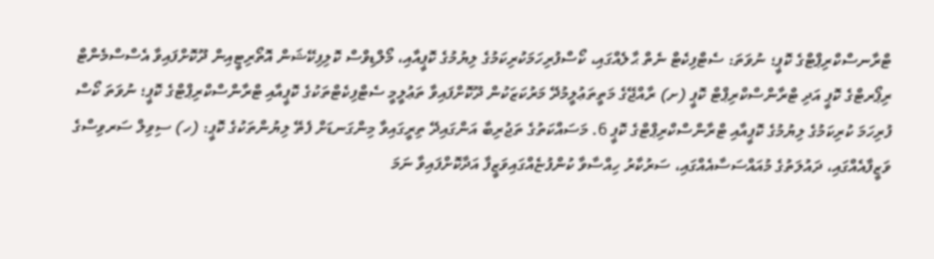ޓްރާނސްކްރިޕްޓްގެ ކޮޕީ؛ ނުވަތަ: ސެޓްފިކެޓް ނެތް ޙާލެއްގައި، ކޯސްފުރިހަމަކުރިކަމުގެ ލިޔުމުގެ ކޮޕީއާއި، މޯލްޑިވްސް ކޮލިފިކޭޝަން އޮތޯރިޓީއިން ދޫކޮށްފައިވާ އެސްސްމެންޓް ރިޕޯރޓްގެ ކޮޕީ އަދި ޓްރާންސްކްރިޕްޓް ކޮޕީ (ށ) ރާއްޖޭގެ މަތީތަޢުލީމުދޭ މަރުކަޒަކުން ދޫކޮށްފައިވާ ތަޢުލީމީ ސެޓްފިކެޓްތަކުގެ ކޮޕީއާއި ޓްރާންސްކްރިޕްޓްގެ ކޮޕީ؛ ނުވަތަ ކޯސް ފުރިހަމަ ކުރިކަމުގެ ލިޔުމުގެ ކޮޕީއާއި ޓްރާންސްކްރިޕްޓްގެ ކޮޕީ 6. މަސައްކަތުގެ ތަޖުރިބާ އަންގައިދޭ ތިރީގައިވާ މިންގަނޑަށް ފެތޭ ލިޔުންތަކުގެ ކޮޕީ: (ހ) ސިވިލް ސަރވިސްގެ ވަޒީފާއެއްގައި، ދައުލަތުގެ މުއައްސަސާއެއްގައި، ސަރުކާރު ހިއްސާވާ ކުންފުޏެއްގައިވަޒީފާ އަދާކޮށްފައިވާ ނަމަ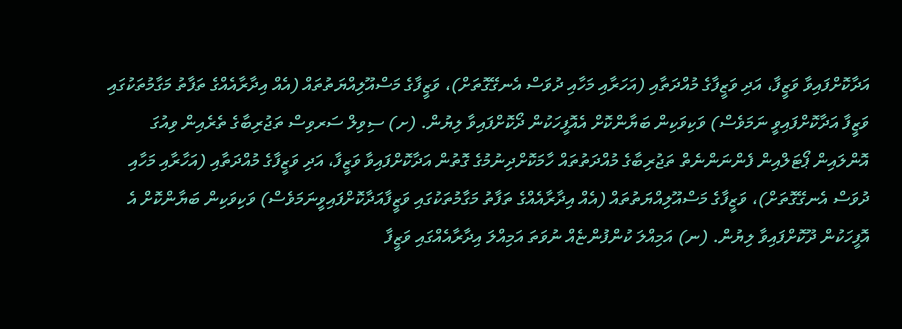އަދާކޮށްފައިވާ ވަޒީފާ، އަދި ވަޒީފާގެ މުއްދަތާއި (އަހަރާއި މަހާއި ދުވަސް އެނގޭގޮތަށް)، ވަޒީފާގެ މަސްއޫލިއްޔަތުތައް (އެއް އިދާރާއެއްގެ ތަފާތު މަގާމުތަކުގައި ވަޒީފާ އަދާކޮށްފައިވީ ނަމަވެސް) ވަކިވަކިން ބަޔާންކޮށް އެއޮފީހަކުން ދޯކޮށްފައިވާ ލިޔުން. (ށ) ސިވިލް ސަރވިސް ތަޖުރިބާގެ ތެރެއިން ވިއުގަ އޮންލައިން ޕޯޓަލްއިން ފެންނަންނެތް ތަޖުރިބާގެ މުއްދަތުތައް ހާމަކޮށްދިނުމުގެ ގޮތުން އަދާކޮށްފައިވާ ވަޒީފާ، އަދި ވަޒީފާގެ މުއްދަތާއި (އަހާރާއި މަހާއި ދުވަސް އެނގޭގޮތަށް)، ވަޒީފާގެ މަސްއޫލިއްޔަތުތައް (އެއް އިދާރާއެއްގެ ތަފާތު މަގާމުތަކުގައި ވަޒީފާއަދާކޮށްފައިވީނަމަވެސް) ވަކިވަކިން ބަޔާންކޮށް އެ އޮފީހަކުން ދޫކޮށްފައިވާ ލިޔުން. (ނ) އަމިއްލަ ކުންފުންޏެއް ނުވަތަ އަމިއްލަ އިދާރާއެއްގައި ވަޒީފާ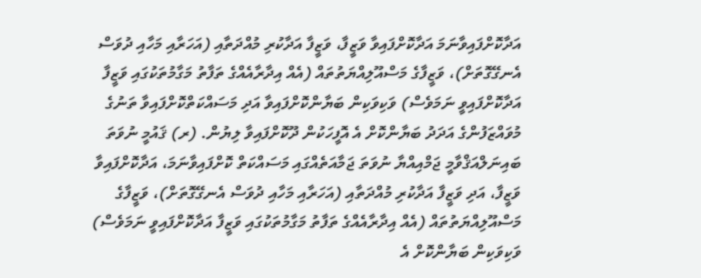އަދާކޮށްފައިވާނަމަ އަދާކޮށްފައިވާ ވަޒީފާ، ވަޒީފާ އަދާކުރި މުއްދަތާއި (އަހަރާއި މަހާއި ދުވަސް އެނގޭގޮތަށް)، ވަޒީފާގެ މަސްއޫލިއްޔަތުތައް (އެއް އިދާރާއެއްގެ ތަފާތު މަގާމުތަކުގައި ވަޒީފާ އަދާކޮށްފައިވީ ނަމަވެސް) ވަކިވަކިން ބަޔާންކޮށްފައިވާ އަދި މަސައްކަތްކޮށްފައިވާ ތަނުގެ މުވައްޒަފުންގެ އަދަދު ބަޔާންކޮށް އެ އޮފީހަކުން ދޫކޮށްފައިވާ ލިޔުން. (ރ) ޤައުމީ ނުވަތަ ބައިނަލްއަޤްވާމީ ޖަމްއިއްޔާ ނުވަތަ ޖަމާއަތެއްގައި މަސައްކަތް ކޮށްފައިވާނަމަ، އަދާކޮށްފައިވާ ވަޒީފާ، އަދި ވަޒީފާ އަދާކުރި މުއްދަތާއި (އަހަރާއި މަހާއި ދުވަސް އެނގޭގޮތަށް)، ވަޒީފާގެ މަސްއޫލިއްޔަތުތައް (އެއް އިދާރާއެއްގެ ތަފާތު މަގާމުތަކުގައި ވަޒީފާ އަދާކޮށްފައިވީ ނަމަވެސް) ވަކިވަކިން ބަޔާންކޮށް އެ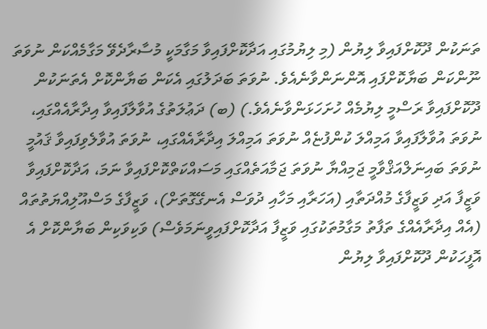ތަނަކުން ދޫކޮށްފައިވާ ލިޔުން (މި ލިޔުމުގައި އަދާކޮށްފައިވާ މަގާމަކީ މުސާރާދެވޭ މަގާމެއްކަން ނުވަތަ ނޫންކަން ބަޔާކޮށްފައި އޮންނަންވާނެއެވެ. ނުވަތަ ބަދަލުގައި އެކަން ބަޔާންކޮށް އެތަނަކުން ދޫކޮށްފައިވާ ރަސްމީ ލިޔުމެއް ހުށަހަޅަންވާނެއެވެ.) (ބ) ދަޢުލަތުގެ އުވާލާފައިވާ އިދާރާއެއްގައި، ނުވަތަ އުވާލާފައިވާ އަމިއްލަ ކުންފުޏެއް ނުވަތަ އަމިއްލަ އިދާރާއެއްގައި، ނުވަތަ އުވާލެވިފައިވާ ޤައުމީ ނުވަތަ ބައިނަލްއަޤްވާމީ ޖަމިއްޔާ ނުވަތަ ޖަމާއަތެއްގައި މަސައްކަތްކޮށްފައިވާ ނަމަ، އަދާކޮށްފައިވާ ވަޒީފާ އަދި ވަޒީފާގެ މުއްދަތާއި (އަހަރާއި މަހާއި ދުވަސް އެނގޭގޮތަށް)، ވަޒީފާގެ މަސްއޫލިއްޔަތުތައް (އެއް އިދާރާއެއްގެ ތަފާތު މަގާމުތަކުގައި ވަޒީފާ އަދާކޮށްފައިވީނަމަވެސް) ވަކިވަކިން ބަޔާންކޮށް އެ އޮފީހަކުން ދޫކޮށްފައިވާ ލިޔުން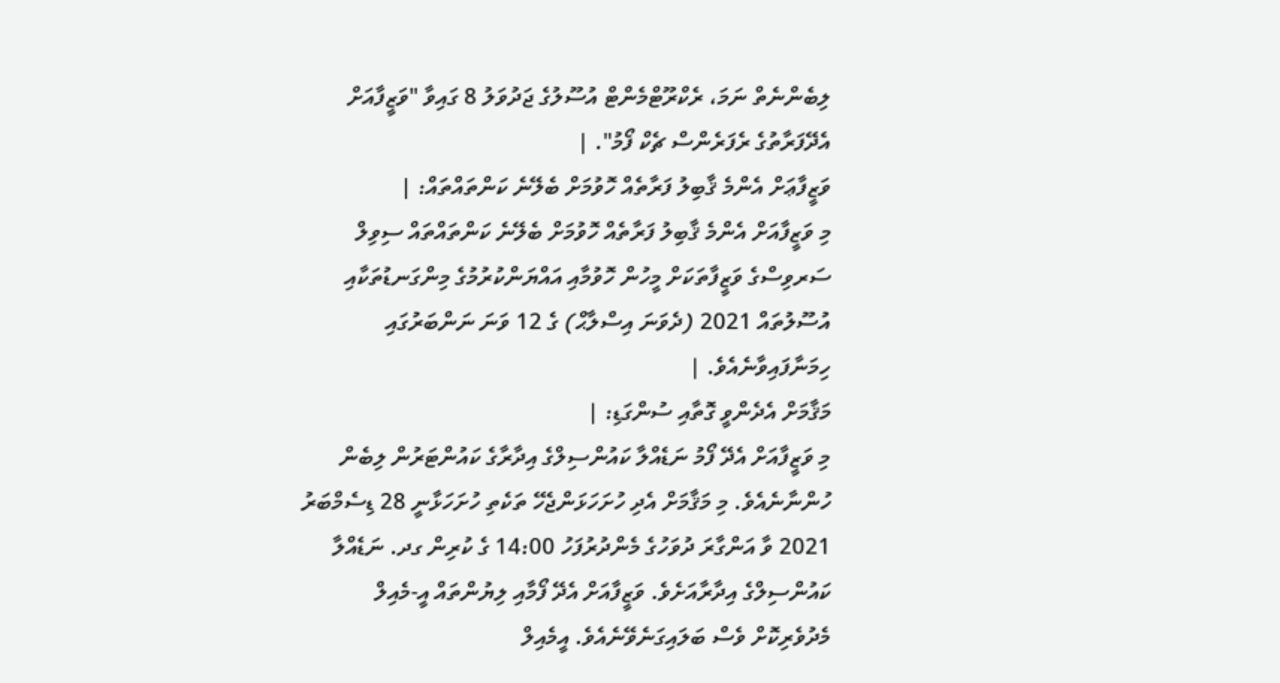ލިބެންނެތް ނަމަ، ރެކްރޫޓްމެންޓް އުސޫލުގެ ޖަދުވަލު 8 ގައިވާ "ވަޒީފާއަށް އެދޭފަރާތުގެ ރެފަރެންސް ޗެކް ފޯމު". |
ވަޒީފާޢަށް އެންމެ ޤާބިލު ފަރާތެއް ހޮވުމަށް ބެލޭނެ ކަންތައްތައް: |
މި ވަޒީފާއަށް އެންމެ ޤާބިލު ފަރާތެއް ހޮވުމަށް ބެލޭނެ ކަންތައްތައް ސިވިލް ސަރވިސްގެ ވަޒީފާތަކަށް މީހުން ހޮވުމާއި އައްޔަންކުރުމުގެ މިންގަނޑުތަކާއި އުސޫލުތައް 2021 (ދެވަނަ އިސްލާޙް) ގެ 12 ވަނަ ނަންބަރުގައި ހިމަނާފައިވާނެއެވެ. |
މަޤާމަށް އެދެންވީ ގޮތާއި ސުންގަޑި: |
މި ވަޒީފާއަށް އެދޭ ފޯމު ނަޑެއްލާ ކައުންސިލްގެ އިދާރާގެ ކައުންޓަރުން ލިބެން ހުންނާނެއެވެ. މި މަޤާމަށް އެދި ހުށަހަޅަންޖެހޭ ތަކެތި ހުށަހަޅާނީ 28 ޑިސެމްބަރު 2021 ވާ އަންގާރަ ދުވަހުގެ މެންދުރުފަހު 14:00 ގެ ކުރިން ގދ. ނަޑެއްލާ ކައުންސިލްގެ އިދާރާއަށެވެ. ވަޒީފާއަށް އެދޭ ފޯމާއި ލިޔުންތައް އީ-މެއިލް މެދުވެރިކޮށް ވެސް ބަލައިގަނެވޭނެއެވެ. އީމެއިލް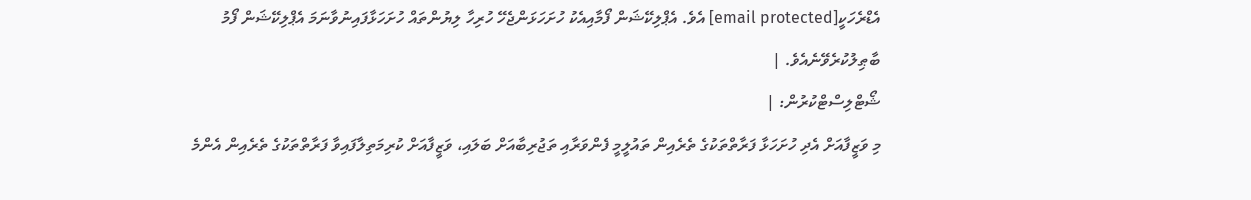އެޑްރެހަކީ[email protected] އެވެ. އެޕްލިކޭޝަން ފޯމާއިއެކު ހުށަހަޅަންޖެހޭ ހުރިހާ ލިޔުންތައް ހުށަހަޅާފައިނުވާނަމަ އެޕްލިކޭޝަން ފޯމު ބާޠިލުކުރެވޭނެއެވެ. |
ޝޯޓްލިސްޓްކުރުން: |
މި ވަޒީފާއަށް އެދި ހުށަހަޅާ ފަރާތްތަކުގެ ތެރެއިން ތައުލީމީ ފެންވަރާއި ތަޖުރިބާއަށް ބަލައި، ވަޒީފާއަށް ކުރިމަތިލާފައިވާ ފަރާތްތަކުގެ ތެރެއިން އެންމެ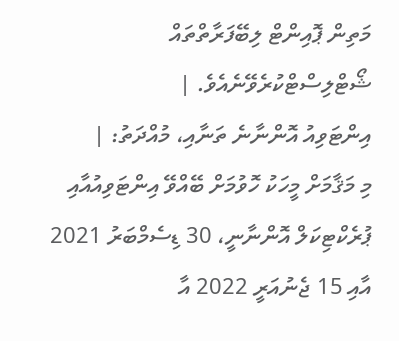މަތިން ޕޮއިންޓް ލިބޭފަރާތްތައް ޝޯޓްލިސްޓްކުރެވޭނެއެވެ. |
އިންޓަވިއު އޮންނާނެ ތަނާއި، މުއްދަތު: |
މި މަޤާމަށް މީހަކު ހޮވުމަށް ބޭއްވޭ އިންޓަވިއުއާއި ޕުރެކްޓިކަލް އޮންނާނީ، 30 ޑިސެމްބަރު 2021 އާއި 15 ޖެނުއަރީ 2022 އާ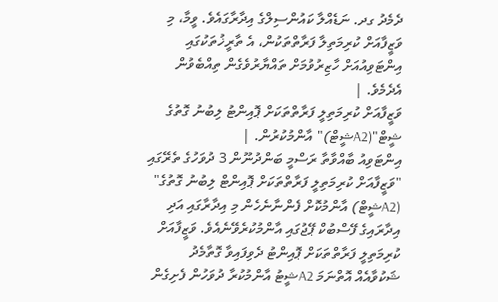ދެމެދު ގދ. ނަޑެއްލާ ކައުންސިލްގެ އިދާރާގައެވެ. ވީމާ، މި ވަޒީފާއަށް ކުރިމަތިލާ ފަރާތްތަކުން، އެ ތާރީޚުތަކުގައި އިންޓަވިއުއަށް ހާޒިރުވުމަށް ތައްޔާރުވެގެން ތިއްބެވުން އެދެމެވެ. |
ވަޒީފާއަށް ކުރިމަތިލީ ފަރާތްތަކަށް ޕޮއިންޓު ލިބުނު ގޮތުގެ ޝީޓް"(A2ޝީޓް)" އާންމުކުރުން. |
އިންޓަވިއު ބާއްވާތާ ރަސްމީ ބަންދުނޫން 3 ދުވަހުގެ ތެރޭގައި "ވަޒީފާއަށް ކުރިމަތިލީ ފަރާތްތަކަށް ޕޮއިންޓް ލިބުނު ގޮތުގެ" (A2ޝީޓް) އާންމުކޮށް ފެންނާނެހެން މި އިދާރާގައި އަދި އިދާރައިގެ ފޭސްބުކް ޕޭޖުގައި އާންމުކުރެވޭނެއެވެ. ވަޒީފާއަށް ކުރިމަތިލީ ފަރާތްތަކަށް ޕޮއިންޓު ދެވިފައިވާ ގޮތާމެދު ޝަކުވާއެއް އޮތްނަމަ A2ޝީޓު އާންމުކުރާ ދުވަހުން ފެށިގެން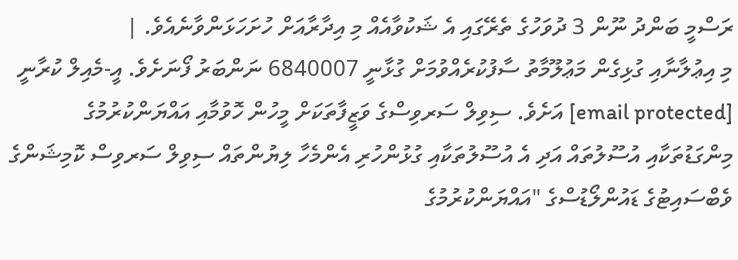ރަސްމީ ބަންދު ނޫން 3 ދުވަހުގެ ތެރޭގައި އެ ޝަކުވާއެއް މި އިދާރާއަށް ހުށަހަޅަންވާނެއެވެ. |
މި އިޢުލާނާއި ގުޅިގެން މަޢުލޫމާތު ސާފުކުރެއްވުމަށް ގުޅާނީ 6840007 ނަންބަރު ފޯނަށެވެ. އީ-މެއިލް ކުރާނީ [email protected] އަށެވެ. ސިވިލް ސަރވިސްގެ ވަޒީފާތަކަށް މީހުން ހޮވުމާއި އައްޔަންކުރުމުގެ މިންގަޑުތަކާއި އުސޫލުތައް އަދި އެ އުސޫލުތަކާއި ގުޅުންހުރި އެންމެހާ ލިޔުންތައް ސިވިލް ސަރވިސް ކޮމިޝަންގެ ވެބްސައިޓުގެ ޑައުންލޯޑުސްގެ "އައްޔަންކުރުމުގެ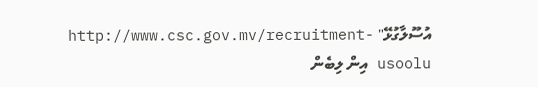އުސޫލާގުޅޭ" http://www.csc.gov.mv/recruitment-usoolu އިން ލިބެން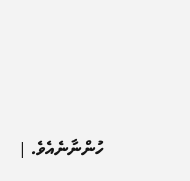ހުންނާނެއެވެ. |